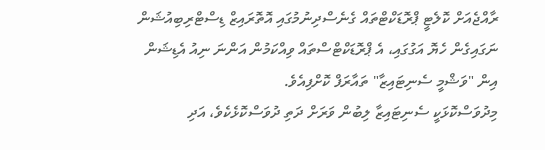ރާއްޖެއަށް ކޮލެޓީ ޕްރޮޑަކްޓްތައް ގެނެސްދިނުމުގައި އޮތޮރައިޒް ޑިސްޓްރިބިއުޝަން ނަގައިގެން ހެޔޮ އަގުގައި، އެ ޕްރޮޑަކްޓްސްތައް ވިއްކަމުން އަންނަ ނިއު އެޑިޝަން އިން "ވަޝްމީ ސެނިޓައިޒާ" ތައާރަފް ކޮށްފިއެވެ.
މިދުވަސްކޮޅަކީ ސެނިޓައިޒާ ލިބުން ވަރަށް ދަތި ދުވަސްކޮޅެކެވެ، އަދި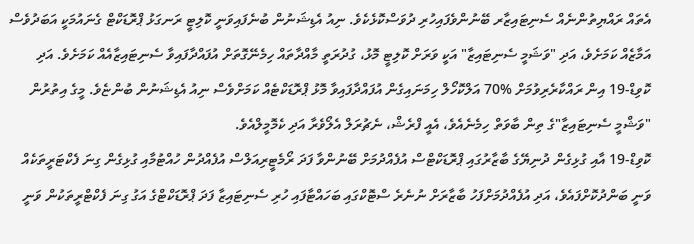އެތައް ރައްޔިތުންނެއް ސެނިޓައިޒާރ ބޭނުންވެފައިހުރި ދުވަސްކޮޅެކެވެ. ނިއު އެޑިޝަނުން ބުނެފައިވަނީ ކޮލިޓީ ރަނގަޅު ޕްރޮޑަކްޓް ގެނައުމަކީ އަބަދުވެސް އަމާޒެއް ކަމަށެވެ، އަދި "ވަޝަމީ ސެނިޓައިޒާ" އަކީ ވަރަށް ކޮލިޓީ މޮޅު، ގުދުރަތީ މާއްދާތައް ހިމެނޭގޮތަށް އުފައްދާފައިވާ ސެނިޓައިޒާއެއް ކަމަށެވެ. އަދި ކޮވިޑް-19 އިން ރައްކާރެރިވުމަށް %70 އަލްކޮހޯލް ހިމަނައިގެން އުފައްދާފައިވާ މޮޅު ޕްރޮޑަކްޓެއް ކަމަށްވެސް ނިއު އެޑިޝަނުން ބުންޏެވެ. މީގެ އިތުރުން "ވަޝްމީ ސެނިޓައިޒާ"ގެ ތިން ބާވަތް ހިމެނެއެވެ، އެއީ ފްރެޝް، ނެޗުރަލް އެލޯވެރާ އަދި ކެމޮމީލްއެވެ.
ކޮވިޑް-19 އާއި ގުޅިގެން ދުނިޔޭގެ ބާޒާރުގައި ޕްރޮޑަކްޓްސް އުފެއްދުމަށް ބޭނުންވާ ފަދަ ރޯމެޓީރިއަލްސް އުފެއްދުން ހުއްޓުމާއި ގުޅިގެން ގިނަ ފެކްޓަރީތަކެއް ވަނީ ބަންދުކޮށްފައެވެ، އަދި އުފެއްދުމަށްފަހު ބާޒާރަށް ނުނެރެ ސްޓޮކްގައި ބަހައްޓާފައި ހުރި ސެނިޓައިޒާ ފަދަ ޕްރޮޑަކްޓްގެ އަގު ގިނަ ފެކްޓްރީތަކުން ވަނީ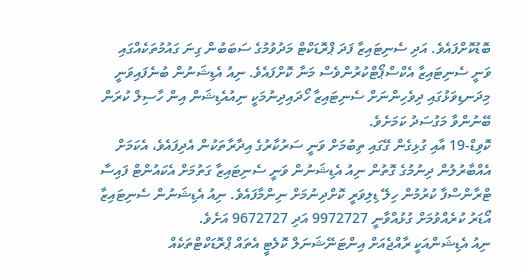ބޮޑުކޮށްފައެވެ. އަދި ސެނިޓައިޒާ ފަދަ ޕްރޮޑަކްޓް މަދުވުމުގެ ސަބަބުން ގިނަ ގައުމުތަކެއްގައި ވަނީ ސެނިޓައިޒާ އެކްސްޕޯޓްކުރުންވެސް މަނާ ކޮށްފައެވެ. ނިއު އެޑިޝަނުން ބުނެފައިވަނީ މިދަނޑިވަޅުގައި ދިވެހިންނަށް ސެނިޓައިޒާ ހޯދައިދިނުމަކީ ނިއުއެޑިޝަން އިން ހާސިލް ކުރަން ބޭނުންވާ މަގުސަދު ކަމަށެވެ.
ކޮވިޑް-19 އާއި ގުޅިގެން ގޭގައި ތިބުމަށް ވަނީ ސަރުކާރުގެ އިދާރާތަކުން އެދިފައެވެ، އެކަމަށް އެއްބާރުލުން ދިނުމުގެ ގޮތުން ނިއު އެޑިޝަނުން ވަނީ ސެނިޓައިޒާ ގަތުމަށް އެކައުންޓް ފައިސާ ޓްރާންސްފާ ކުރުމުން ހިލޭ ޑިލިވަރީ ކޮށްދިނުމަށް ނިންމާފައެވެ. ނިއު އެޑިޝަނުން ސެނިޓައިޒާ އޯޑަރު ކުރެއްވުމަށް ގުޅުއްވާނީ 9972727 އަދި 9672727 އަށެވެ.
ނިއު އެޑިޝަންއަކީ ރާއްޖެއަށް އިންޓަނޭޝަނަލް ކޮލެޓީ އެތައް ޕްރޮޑަކްޓްތަކެއް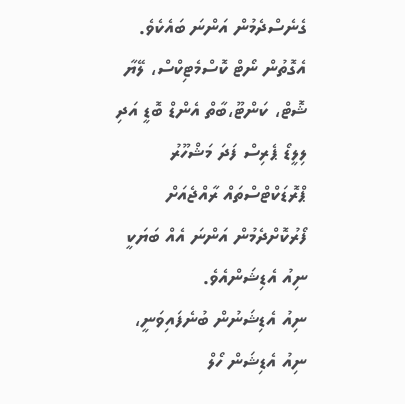ގެނެސްދެމުން އަންނަ ބައެކެވެ. އެގޮތުން ނޯޓް ކޮސްމެޓިކްސް، ލޭޔާ ޝޮޓް، ކަންޓޫ،ބާތް އެންޑް ބޮޑީ އަދި ލިލީޑޯ ޕެރިސް ފަދަ މަޝްހޫރު ޕްރޮޑަކްޓްސްތައް ރާއްޖެއަށް ފޯރުކޮށްދެމުން އަންނަ އެއް ބަޔަކީ ނިއު އެޑިޝަންއެވެ.
ނިއު އެޑިޝަނުން ބުނެފައިވަނީ، ނިއު އެޑިޝަން ހޯލް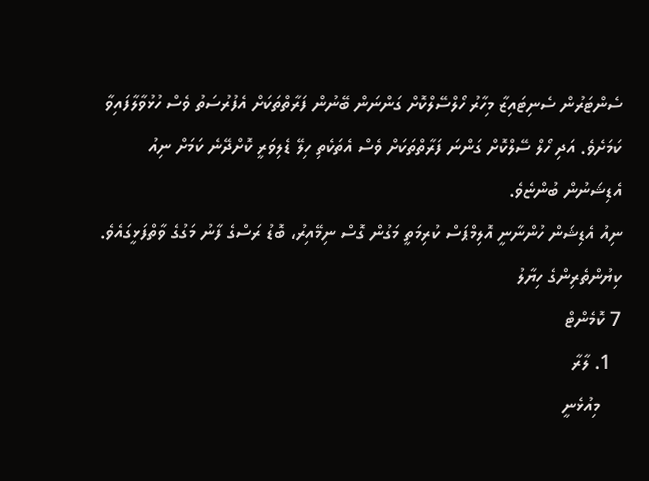ސެންޓަރުން ސެނިޓައިޒާ މިހާރު ހޯލްސޭލްކޮށް ގަންނަން ބޭނުން ފަރާތްތަކަށް އެފުރުސަތު ވެސް ހުޅުވާލާފައިވާ ކަމަށެވެ. އަދި ހޯލް ސޭލްކޮށް ގަންނަ ފަރާތްތަކަށް ވެސް އެތަކެތި ހިލޭ ޑެލިވަރީ ކޮށްދޭނެ ކަމަށް ނިއު އެޑިޝަނުން ބުންޏެވެ.
ނިއު އެޑިޝަން ހުންނާނީ އޮލިމްޕަސް ކުރިމަތީ މަގުން ގޮސް ނިމޭއިރު، ބޮޑު ރަސްގެ ފާނު މަގުގެ ވާތްފަޅީގައެވެ.
ކިޔުންތެރިންގެ ހިޔާލު
7 ކޮމެންޓް
  1. ލާރާ
    މިއުޅެނީ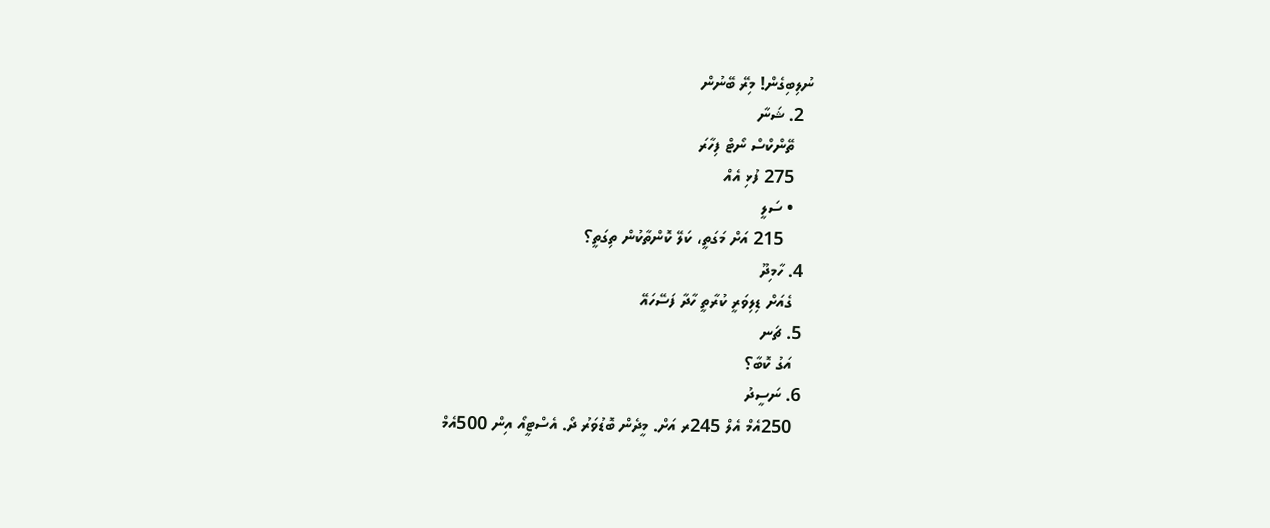ނުލިބިގެން! މިރޭ ބޭނުން
  2. ޝަނާ
    ތޭންކްސް ނޯޓް ފިހާރަ
    275 ފުޅި އެއް
    • ސަލީ
      215 އަށް މަގަތީ، ކަލޭ ކޮންތާކުން ތިގަތީ؟
  4. ހާމިދޫ
    ގެއަށް ޑިލިވަރީ ކުރާތީ ހާދާ ފަސޭހައޭ
  5. ޗަނ
    އަގު ކޮބާ؟
  6. ނަސީދު
    250އެމް އެލް 245ރ އަށް. މީދެން ބޮޑުވަރު ދޯ. އެސްޓީއޯ އިން 500އެމް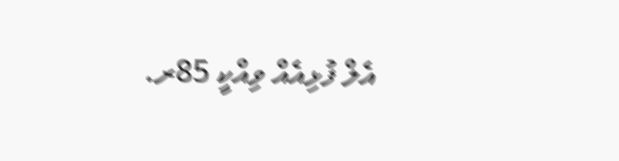އެލް ފުޅިއެއް ވިއްކީ 85ރ.